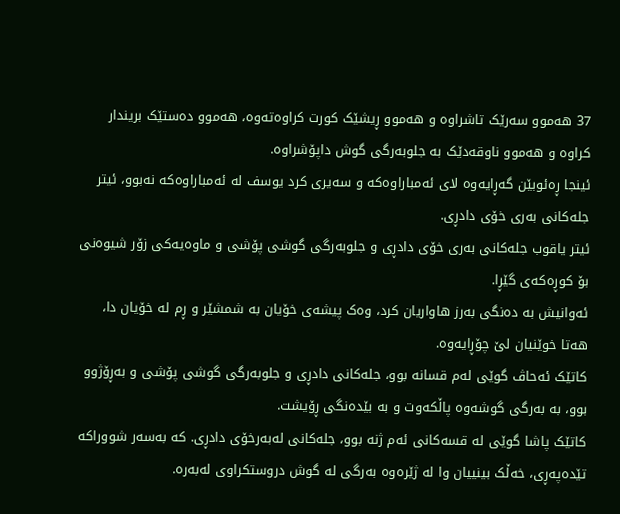37 هەموو سەرێک تاشراوە و هەموو ڕیشێک کورت کراوەتەوە، هەموو دەستێک بریندار کراوە و هەموو ناوقەدێک بە جلوبەرگی گوش داپۆشراوە.
ئینجا ڕەئوبێن گەڕایەوە لای ئەمباراوەکە و سەیری کرد یوسف لە ئەمباراوەکە نەبوو، ئیتر جلەکانی بەری خۆی دادڕی.
ئیتر یاقوب جلەکانی بەری خۆی دادڕی و جلوبەرگی گوشی پۆشی و ماوەیەکی زۆر شیوەنی بۆ کوڕەکەی گێڕا.
ئەوانیش بە دەنگی بەرز هاواریان کرد، وەک پیشەی خۆیان بە شمشێر و ڕم لە خۆیان دا، هەتا خوێنیان لێ چۆڕایەوە.
کاتێک ئەحاڤ گوێی لەم قسانە بوو، جلەکانی دادڕی و جلوبەرگی گوشی پۆشی و بەڕۆژوو بوو، بە بەرگی گوشەوە پاڵکەوت و بە بێدەنگی ڕۆیشت.
کاتێک پاشا گوێی لە قسەکانی ئەم ژنە بوو، جلەکانی لەبەرخۆی دادڕی. کە بەسەر شووراکە تێدەپەڕی، خەڵک بینییان وا لە ژێرەوە بەرگی لە گوش دروستکراوی لەبەرە.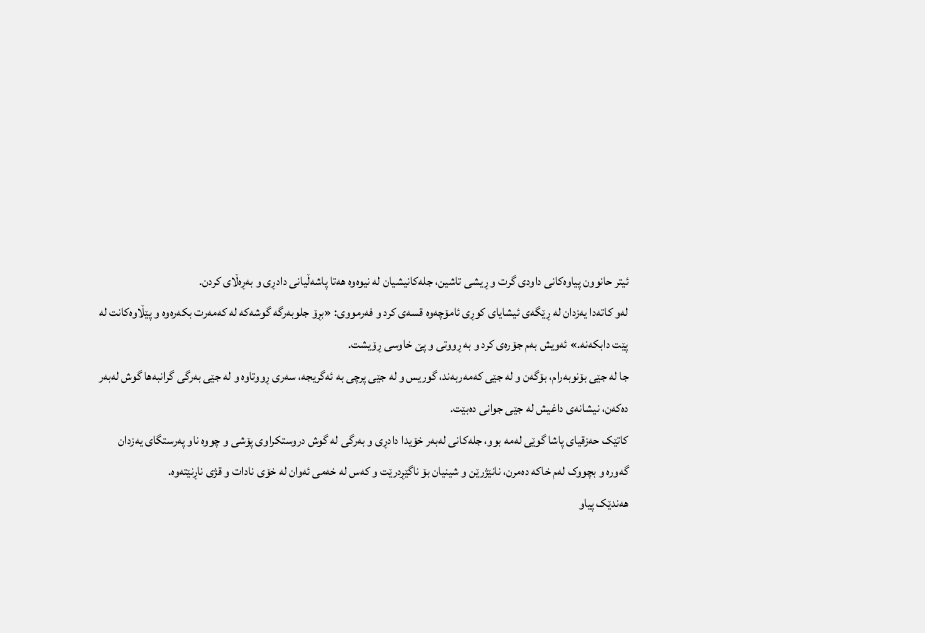ئیتر حانوون پیاوەکانی داودی گرت و ڕیشی تاشین، جلەکانیشیان لە نیوەوە هەتا پاشەڵیانی دادڕی و بەڕەڵای کردن.
لەو کاتەدا یەزدان لە ڕێگەی ئیشایای کوڕی ئامۆچەوە قسەی کرد و فەرمووی: «بڕۆ جلوبەرگە گوشەکە لە کەمەرت بکەرەوە و پێڵاوەکانت لە پێت دابکەنە.» ئەویش بەم جۆرەی کرد و بە ڕووتی و پێ خاوسی ڕۆیشت.
جا لە جێی بۆنوبەرام، بۆگەن و لە جێی کەمەربەند، گوریس و لە جێی پرچی بە ئەگریجە، سەری ڕووتاوە و لە جێی بەرگی گرانبەها گوش لەبەر دەکەن، نیشانەی داغیش لە جێی جوانی دەبێت.
کاتێک حەزقیای پاشا گوێی لەمە بوو، جلەکانی لەبەر خۆیدا دادڕی و بەرگی لە گوش دروستکراوی پۆشی و چووە ناو پەرستگای یەزدان
گەورە و بچووک لەم خاکە دەمرن، نانێژرێن و شینیان بۆ ناگێڕدرێت و کەس لە خەمی ئەوان لە خۆی نادات و قژی ناڕنێتەوە.
هەندێک پیاو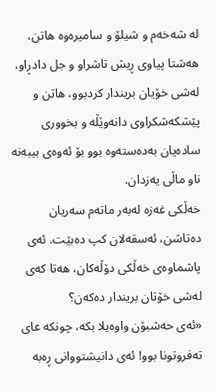لە شەخەم و شیلۆ و سامیرەوە هاتن، هەشتا پیاوی ڕیش تاشراو و جل دادڕاو، لەشی خۆیان بریندار کردبوو، هاتن و پێشکەشکراوی دانەوێڵە و بخووری سادەیان بەدەستەوە بوو بۆ ئەوەی بیبەنە ناو ماڵی یەزدان.
خەڵکی غەزە لەبەر ماتەم سەریان دەتاشن، ئەسقەلان کپ دەبێت. ئەی پاشماوەی خەڵکی دۆڵەکان، هەتا کەی لەشی خۆتان بریندار دەکەن؟
«ئەی حەشبۆن واوەیلا بکە، چونکە عای تەفروتونا بوو! ئەی دانیشتووانی ڕەبە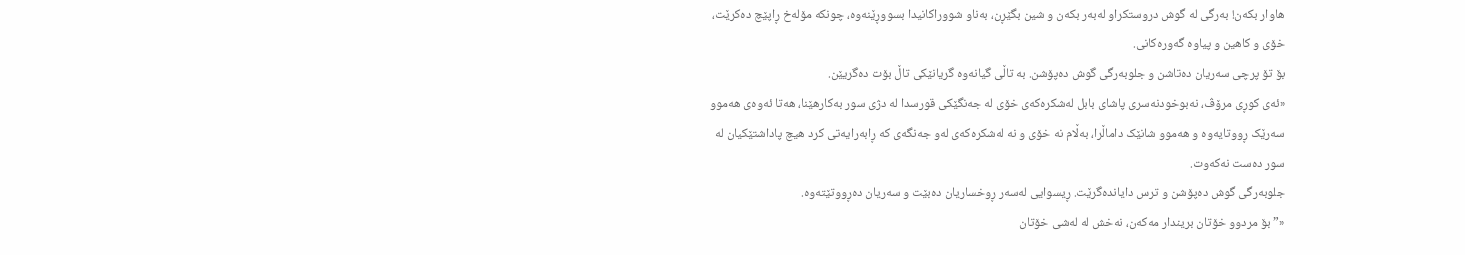هاوار بکەن! بەرگی لە گوش دروستکراو لەبەر بکەن و شین بگێڕن، بەناو شووراکانیدا بسووڕێنەوە، چونکە مۆلەخ ڕاپێچ دەکرێت، خۆی و کاهین و پیاوە گەورەکانی.
بۆ تۆ پرچی سەریان دەتاشن و جلوبەرگی گوش دەپۆشن. بە تاڵی گیانەوە گریانێکی تاڵ بۆت دەگریێن.
«ئەی کوڕی مرۆڤ، نەبوخودنەسری پاشای بابل لەشکرەکەی خۆی لە جەنگێکی قورسدا لە دژی سور بەکارهێنا، هەتا ئەوەی هەموو سەرێک ڕووتایەوە و هەموو شانێک داماڵرا، بەڵام نە خۆی و نە لەشکرەکەی لەو جەنگەی کە ڕابەرایەتی کرد هیچ پاداشتێکیان لە سور دەست نەکەوت.
جلوبەرگی گوش دەپۆشن و ترس دایاندەگرێت. ڕیسوایی لەسەر ڕوخساریان دەبێت و سەریان دەڕووتێتەوە.
«”بۆ مردوو خۆتان بریندار مەکەن، نەخش لە لەشی خۆتان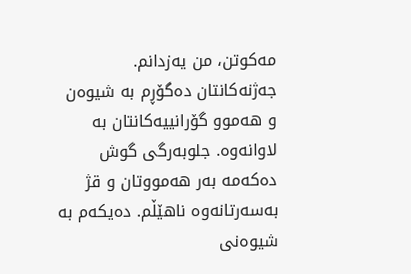مەکوتن، من یەزدانم.
جەژنەکانتان دەگۆڕم بە شیوەن و هەموو گۆرانییەکانتان بە لاوانەوە. جلوبەرگی گوش دەکەمە بەر هەمووتان و قژ بەسەرتانەوە ناهێڵم. دەیکەم بە شیوەنی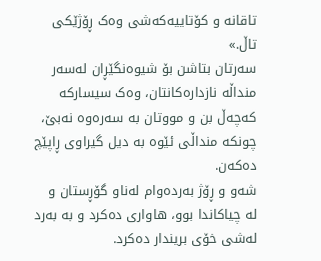تاقانە و کۆتاییەکەشی وەک ڕۆژێکی تاڵ.»
سەرتان بتاشن بۆ شیوەنگێڕان لەسەر منداڵە نازدارەکانتان، وەک سیسارکە کەچەڵ بن و مووتان بە سەرەوە نەبێ، چونکە منداڵی ئێوە بە دیل گیراوی ڕاپێچ دەکەن.
شەو و ڕۆژ بەردەوام لەناو گۆڕستان و لە چیاکاندا بوو، هاواری دەکرد و بە بەرد لەشی خۆی بریندار دەکرد.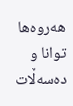هەروەها توانا و دەسەڵات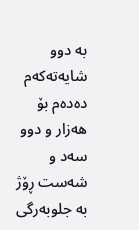بە دوو شایەتەکەم دەدەم بۆ هەزار و دوو سەد و شەست ڕۆژ بە جلوبەرگی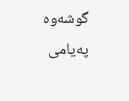گوشەوە پەیامی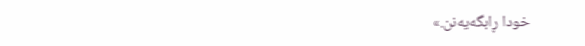خودا ڕابگەیەنن.»